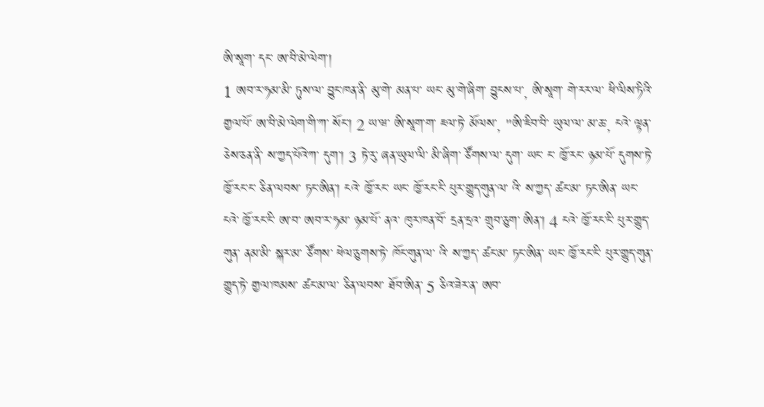ཨི་སཱག་ དང་ ཨ་བི་མེ་ལེག་།
1 ཨབ་ར་ཧམ་མི་ ཏུས་ལ་ བྱུང་ཁན་ནི་ མུ་གེ་ མན་པ་ ཡང་ མུ་གེ་ཞིག་ བྱུངས་པ་, ཨི་སཱག་ གེ་རར་ལ་ ཕི་ལིས་ཏིའི་ གྱལ་པོ་ ཨ་བི་མེ་ལེག་གི་ཀ་ སོང་། 2 ཡ་ཝ་ ཨི་སཱག་ག་ ཇལ་ཏེ་ མོལས་, "ཨི་ཇིབ་བི་ ཡུལ་ལ་ མ་ཆ་, ངའེ་ ལྟན་ཅེས་ཅན་ནི་ ས་ཀྱད་པོའེ་ཀ་ དུག་། 3 ཏེ་རུ་ ཞན་ཡུལ་ལི་ མི་ཞིག་ ཙོགས་ལ་ དུག་ ཡང་ ང་ ཁྱོ་རང་ ཉམ་པོ་ དུགས་ཏེ་ ཁྱོ་རང་ང་ ཅིན་ལབས་ ཏང་ཨིན་། ངའེ་ ཁྱོ་རང་ ཡང་ ཁྱོ་རང་ངི་ པུར་གྱུད་གུན་ལ་ འི་ ས་ཀྱད་ ཚང་མ་ ཏང་ཨིན་ ཡང་ ངའེ་ ཁྱོ་རང་ངི་ ཨ་བ་ ཨབ་ར་ཧམ་ ཉམ་པོ་ ནའ་ ཁུར་ཁན་བོ་ དྲན་དྲའ་ གྲུབ་ཅུག་ ཨིན་། 4 ངའེ་ ཁྱོ་རང་ངི་ པུར་གྱུད་གུན་ ནམ་མི་ སྐར་མ་ ཙོགས་ ཕེལ་ཅུགས་ཏེ་ ཁོང་གུན་ལ་ འི་ ས་ཀྱད་ ཚང་མ་ ཏང་ཨིན་ ཡང་ ཁྱོ་རང་ངི་ པུར་གྱུད་གུན་ གྱུད་ཏེ་ གྱལ་ཁམས་ ཚང་མ་ལ་ ཅིན་ལབས་ ཐོབ་ཨིན་ 5 ཅིའ་ཟེར་ན་ ཨབ་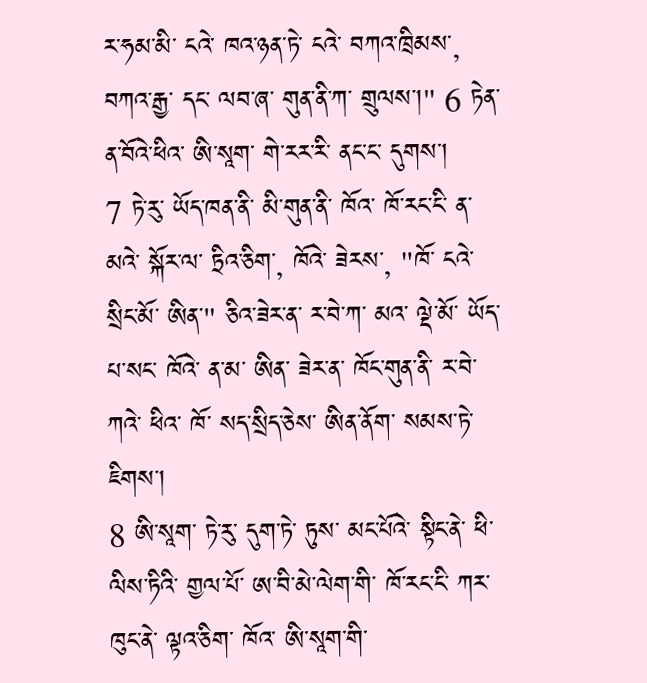ར་ཧམ་མི་ ངའེ་ ཁའ་ཉན་ཏེ་ ངའེ་ བཀའ་ཁྲིམས་, བཀའ་རྒྱ་ དང་ ལབ་ཞ་ གུན་ནི་ཀ་ གྲུལས་།" 6 ཏེན་ན་བོའེ་ཕིའ་ ཨི་སཱག་ གེ་རར་རི་ ནང་ང་ དུགས་།
7 ཏེ་རུ་ ཡོད་ཁན་ནི་ མི་གུན་ནི་ ཁོའ་ ཁོ་རང་ངི་ ན་མའེ་ སྐོར་ལ་ ཏྲིའ་ཅིག་, ཁོའེ་ ཟེརས་, "ཁོ་ ངའེ་ སྲིང་མོ་ ཨིན་" ཅིའ་ཟེར་ན་ ར་བེ་ཀ་ མའ་ ལྡེ་མོ་ ཡོད་ པ་སང་ ཁོའེ་ ན་མ་ ཨིན་ ཟེར་ན་ ཁོང་གུན་ནི་ ར་བེ་ཀའེ་ ཕིའ་ ཁོ་ སད་སྲིད་ཅེས་ ཨིན་ནོག་ སམས་ཏེ་ ཇིགས་།
8 ཨི་སཱག་ ཏེ་རུ་ དུག་ཏེ་ ཏུས་ མང་པོའེ་ སྟིང་ནེ་ ཕི་ལིས་ཏིའི་ གྱལ་པོ་ ཨ་བི་མེ་ལེག་གི་ ཁོ་རང་ངི་ ཀར་ཁུང་ནེ་ ལྟའ་ཅིག་ ཁོའ་ ཨི་སཱག་གི་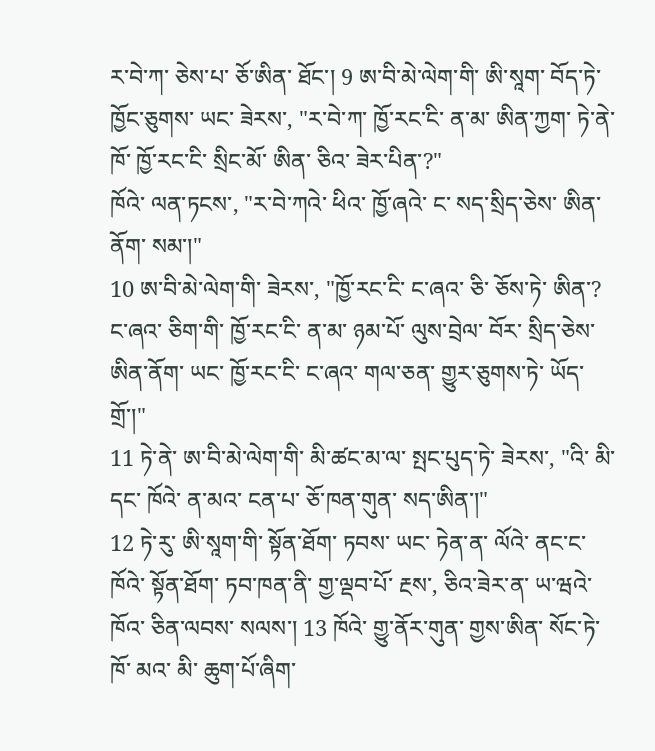ར་བེ་ཀ་ ཅེས་པ་ ཅོ་ཨིན་ ཐོང་། 9 ཨ་བི་མེ་ལེག་གི་ ཨི་སཱག་ བོད་ཏེ་ ཁྱོང་ཅུགས་ ཡང་ ཟེརས་, "ར་བེ་ཀ་ ཁྱོ་རང་ངི་ ན་མ་ ཨིན་ཀྱག་ ཏེ་ནེ་ ཁོ་ ཁྱོ་རང་ངི་ སྲིང་མོ་ ཨིན་ ཅིའ་ ཟེར་པིན་?"
ཁོའེ་ ལན་ཏངས་, "ར་བེ་ཀའེ་ ཕིའ་ ཁྱོ་ཞའེ་ ང་ སད་སྲིད་ཅེས་ ཨིན་ནོག་ སམ་།"
10 ཨ་བི་མེ་ལེག་གི་ ཟེརས་, "ཁྱོ་རང་ངི་ ང་ཞའ་ ཅི་ ཅོས་ཏེ་ ཨིན་? ང་ཞའ་ ཅིག་གི་ ཁྱོ་རང་ངི་ ན་མ་ ཉམ་པོ་ ལུས་བྲེལ་ བོར་ སྲིད་ཅེས་ ཨིན་ནོག་ ཡང་ ཁྱོ་རང་ངི་ ང་ཞའ་ གལ་ཅན་ གྱུར་ཅུགས་ཏེ་ ཡོད་གྲོ་།"
11 ཏེ་ནེ་ ཨ་བི་མེ་ལེག་གི་ མི་ཚང་མ་ལ་ སྤང་པུད་ཏེ་ ཟེརས་, "འི་ མི་ དང་ ཁོའེ་ ན་མའ་ ངན་པ་ ཅོ་ཁན་གུན་ སད་ཨིན་།"
12 ཏེ་རུ་ ཨི་སཱག་གི་ སྟོན་ཐོག་ ཏབས་ ཡང་ ཏེན་ན་ ལོའེ་ ནང་ང་ ཁོའེ་ སྟོན་ཐོག་ ཏབ་ཁན་ནི་ གྱ་ལྡབ་པོ་ རྔས་, ཅིའ་ཟེར་ན་ ཡ་ཝའེ་ ཁོའ་ ཅིན་ལབས་ སལས་། 13 ཁོའེ་ གྱུ་ནོར་གུན་ གྱས་ཨིན་ སོང་ཏེ་ ཁོ་ མའ་ མི་ ཆུག་པོ་ཞིག་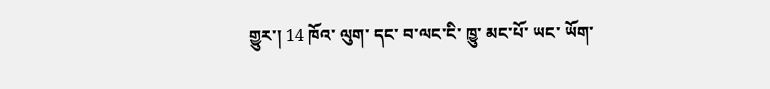གྱུར་། 14 ཁོའ་ ལུག་ དང་ བ་ལང་ངི་ ཁྱུ་ མང་པོ་ ཡང་ ཡོག་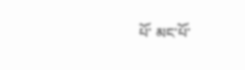པོ་ མང་པོ་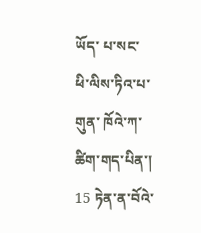ཡོད་ པ་སང་ ཕི་ལིས་ཏིའ་པ་གུན་ ཁོའེ་ཀ་ ཚིག་གད་པིན་། 15 ཏེན་ན་བོའེ་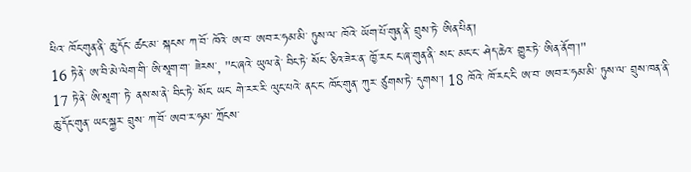ཕིའ་ ཁོང་གུན་ནི་ ཆུ་དོང་ ཚང་མ་ སྐངས་ ཀ་བོ་ ཁོའེ་ ཨ་བ་ ཨབ་ར་ཧམ་མི་ ཏུས་ལ་ ཁོའེ་ ཡོག་པོ་གུན་ནི་ བྲུས་ཏེ་ ཨིན་པིན་།
16 ཏེ་ནེ་ ཨ་བི་མེ་ལེག་གི་ ཨི་སཱག་ག་ ཟེརས་, "ང་ཞའེ་ ཡུལ་ནེ་ བིང་ཏེ་ སོང་ ཅིའ་ཟེར་ན་ ཁྱོ་རང་ ང་ཞ་གུན་ནི་ སང་ མང་ང་ ཤེད་ཆེའ་ གྱུར་ཏེ་ ཨིན་ནོག་།"
17 ཏེ་ནེ་ ཨི་སཱག་ ཏེ་ ནས་ས་ནེ་ བིང་ཏེ་ སོང་ ཡང་ གེ་རར་རི་ ལུང་པའེ་ ནང་ང་ ཁོང་གུན་ ཀུར་ ཙུགས་ཏེ་ དུགས་། 18 ཁོའེ་ ཁོ་རང་ངི་ ཨ་བ་ ཨབ་ར་ཧམ་མི་ ཏུས་ལ་ བྲུས་ཁན་ནི་ ཆུ་དོང་གུན་ ཡང་སྐྱར་ བྲུས་ ཀ་བོ་ ཨབ་ར་ཧམ་ ཀྲོངས་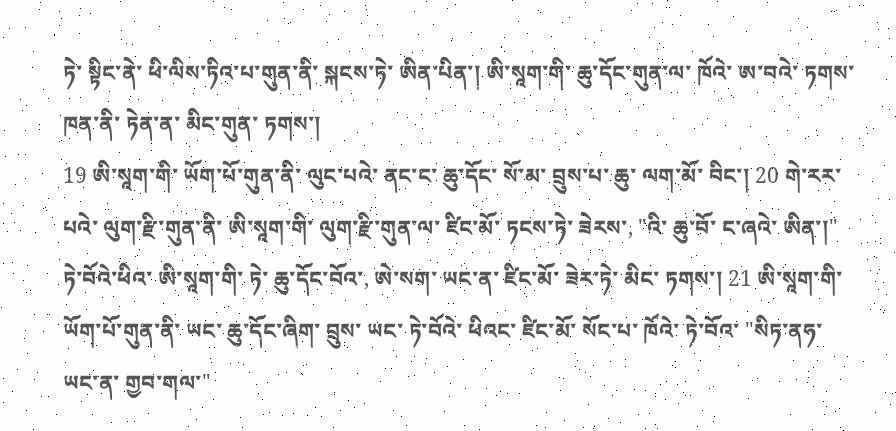ཏེ་ སྟིང་ནེ་ ཕི་ལིས་ཏིའ་པ་གུན་ནི་ སྐངས་ཏེ་ ཨིན་པིན་། ཨི་སཱག་གི་ ཆུ་དོང་གུན་ལ་ ཁོའེ་ ཨ་བའེ་ ཏགས་ཁན་ནི་ ཏེན་ན་ མིང་གུན་ ཏགས་།
19 ཨི་སཱག་གི་ ཡོག་པོ་གུན་ནི་ ལུང་པའེ་ ནང་ང་ ཆུ་དོང་ སོ་མ་ བྲུས་པ་ ཆུ་ ལག་མོ་ བིང་། 20 གེ་རར་པའེ་ ལུག་རྫི་གུན་ནི་ ཨི་སཱག་གི་ ལུག་རྫི་གུན་ལ་ ཛིང་མོ་ ཏངས་ཏེ་ ཟེརས་, "འི་ ཆུ་བོ་ ང་ཞའེ་ ཨིན་།" ཏེ་བོའེ་ཕིའ་ ཨི་སཱག་གི་ ཏེ་ ཆུ་དོང་བོའ་, ཨེ་སག་ ཡང་ན་ ཛིང་མོ་ ཟེར་ཏེ་ མིང་ ཏགས་། 21 ཨི་སཱག་གི་ ཡོག་པོ་གུན་ནི་ ཡང་ ཆུ་དོང་ཞིག་ བྲུས་ ཡང་ ཏེ་བོའེ་ ཕིའང་ ཛིང་མོ་ སོང་པ་ ཁོའེ་ ཏེ་བོའ་ "སིཏ་ནཧ་ ཡང་ན་ གྱབ་གལ་"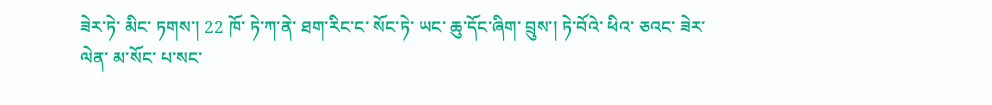ཟེར་ཏེ་ མིང་ ཏགས་། 22 ཁོ་ ཏེ་ཀ་ནེ་ ཐག་རིང་ང་ སོང་ཏེ་ ཡང་ ཆུ་དོང་ཞིག་ བྲུས་། ཏེ་བོའེ་ ཕིའ་ ཅའང་ ཟེར་ལེན་ མ་སོང་ པ་སང་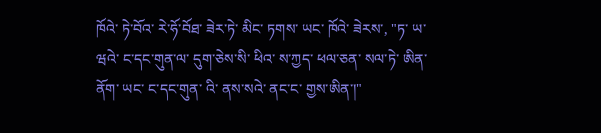ཁོའེ་ ཏེ་བོའ་ རེ་ཧོ་བོཐ་ ཟེར་ཏེ་ མིང་ ཏགས་ ཡང་ ཁོའེ་ ཟེརས་, "ཏ་ ཡ་ཝའེ་ ང་དང་གུན་ལ་ དུག་ཅེས་སི་ ཕིའ་ ས་ཀྱད་ ཕལ་ཅན་ སལ་ཏེ་ ཨིན་ནོག་ ཡང་ ང་དང་གུན་ འི་ ནས་སའེ་ ནང་ང་ གྱས་ཨིན་།"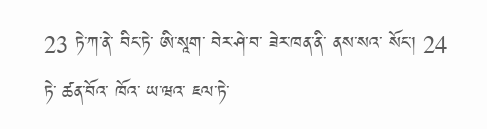23 ཏེ་ཀ་ནེ་ བིང་ཏེ་ ཨི་སཱག་ བེར་ཤེ་བ་ ཟེར་ཁན་ནི་ ནས་སའ་ སོང་། 24 ཏེ་ ཚན་བོའ་ ཁོའ་ ཡ་ཝའ་ ཇལ་ཏེ་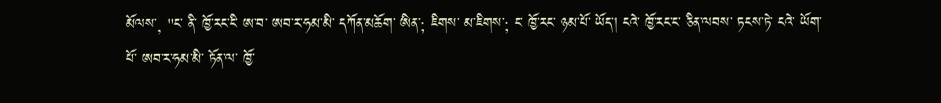མོལས་, "ང་ ནི་ ཁྱོ་རང་ངི་ ཨ་བ་ ཨབ་ར་ཧམ་མི་ དཀོན་མཆོག་ ཨིན་; ཇིགས་ མ་ཇིགས་; ང་ ཁྱོ་རང་ ཉམ་པོ་ ཡོད་། ངའེ་ ཁྱོ་རང་ང་ ཅིན་ལབས་ ཏངས་ཏེ་ ངའེ་ ཡོག་པོ་ ཨབ་ར་ཧམ་མི་ ཏོན་ལ་ ཁྱོ་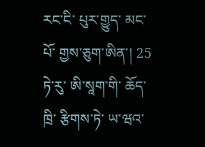རང་ངི་ པུར་གྱུད་ མང་པོ་ གྱས་ཅུག་ཨིན་། 25 ཏེ་རུ་ ཨི་སཱག་གི་ ཆོད་ཁྲི་ རྩིགས་ཏེ་ ཡ་ཝའ་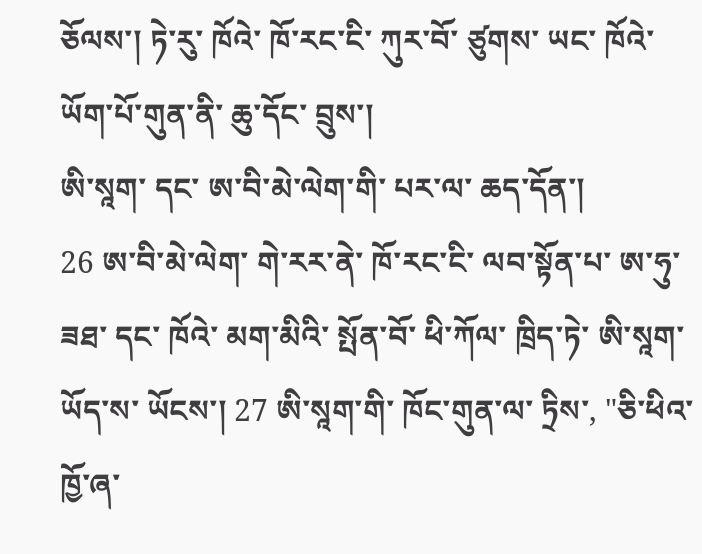ཅོལས་། ཏེ་རུ་ ཁོའེ་ ཁོ་རང་ངི་ ཀུར་བོ་ ཙུགས་ ཡང་ ཁོའེ་ ཡོག་པོ་གུན་ནི་ ཆུ་དོང་ བྲུས་།
ཨི་སཱག་ དང་ ཨ་བི་མེ་ལེག་གི་ པར་ལ་ ཆད་དོན་།
26 ཨ་བི་མེ་ལེག་ གེ་རར་ནེ་ ཁོ་རང་ངི་ ལབ་སྟོན་པ་ ཨ་ཧུ་ཟཐ་ དང་ ཁོའེ་ མག་མིའི་ སྤོན་བོ་ ཕི་ཀོལ་ ཁྲིད་ཏེ་ ཨི་སཱག་ ཡོད་ས་ ཡོངས་། 27 ཨི་སཱག་གི་ ཁོང་གུན་ལ་ ཏྲིས་, "ཅི་ཕིའ་ ཁྱོ་ཞ་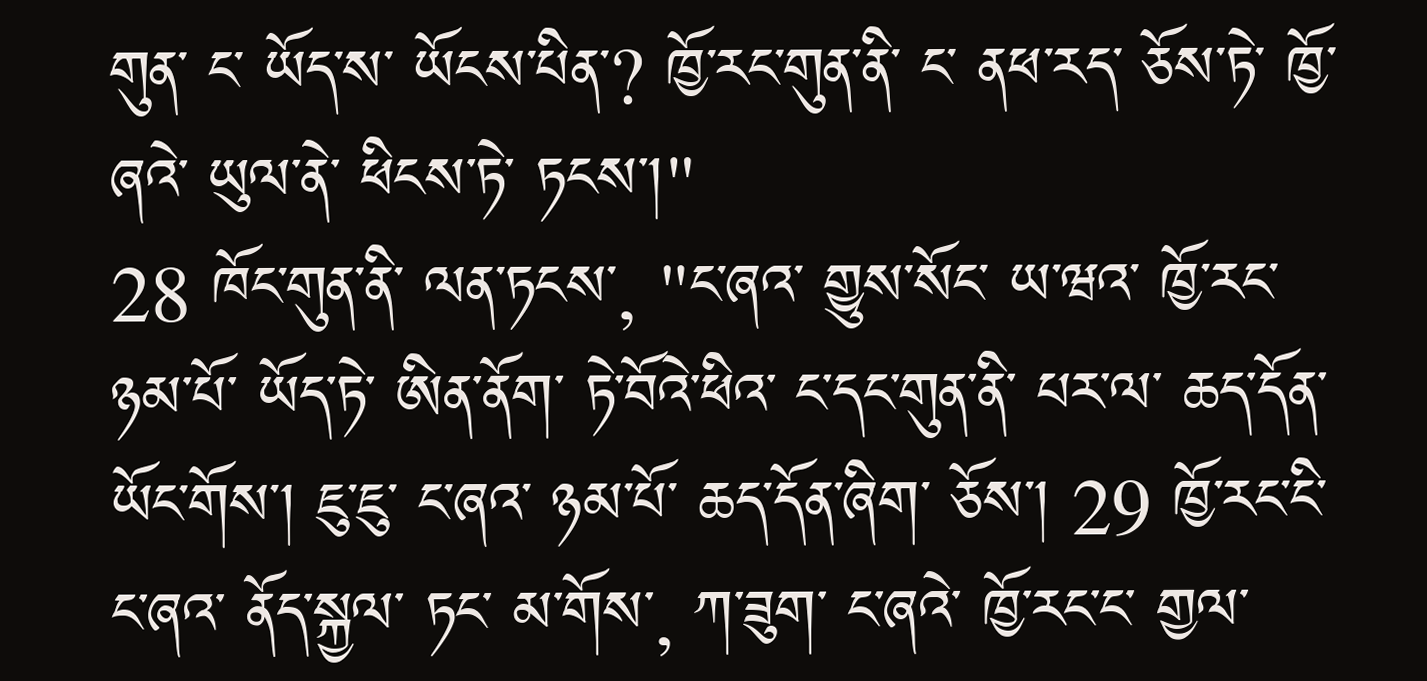གུན་ ང་ ཡོད་ས་ ཡོངས་པིན་? ཁྱོ་རང་གུན་ནི་ ང་ ནཕ་རད་ ཅོས་ཏེ་ ཁྱོ་ཞའེ་ ཡུལ་ནེ་ ཕིངས་ཏེ་ ཏངས་།"
28 ཁོང་གུན་ནི་ ལན་ཏངས་, "ང་ཞའ་ གྱུས་སོང་ ཡ་ཝའ་ ཁྱོ་རང་ ཉམ་པོ་ ཡོད་ཏེ་ ཨིན་ནོག་ ཏེ་བོའེ་ཕིའ་ ང་དང་གུན་ནི་ པར་ལ་ ཆད་དོན་ ཡོང་གོས་། ཇུ་ཇུ་ ང་ཞའ་ ཉམ་པོ་ ཆད་དོན་ཞིག་ ཅོས་། 29 ཁྱོ་རང་ངི་ ང་ཞའ་ ནོད་སྐྱལ་ ཏང་ མ་གོས་, ཀ་ཟུག་ ང་ཞའེ་ ཁྱོ་རང་ང་ གྱལ་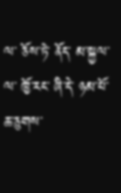ལ་ ཅོས་ཏེ་ ནོད་ མ་སྐྱལ་ལ་ ཁྱོ་རང་ ཞི་དེ་ ཉམ་པོ་ ཆ་ཅུགས་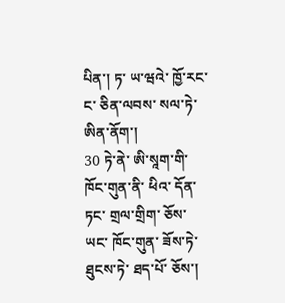པིན་། ཏ་ ཡ་ཝའེ་ ཁྱོ་རང་ང་ ཅིན་ལབས་ སལ་ཏེ་ ཨིན་ནོག་།
30 ཏེ་ནེ་ ཨི་སཱག་གི་ ཁོང་གུན་ནི་ ཕིའ་ དོན་ཏང་ གྲལ་གྲིག་ ཅོས་ ཡང་ ཁོང་གུན་ ཟོས་ཏེ་ ཐུངས་ཏེ་ ཐད་པོ་ ཅོས་།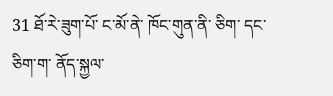31 ཐོ་རེ་ཟུག་པོ་ ང་མོ་ནེ་ ཁོང་གུན་ནི་ ཅིག་ དང་ ཅིག་ག་ ནོད་སྐྱལ་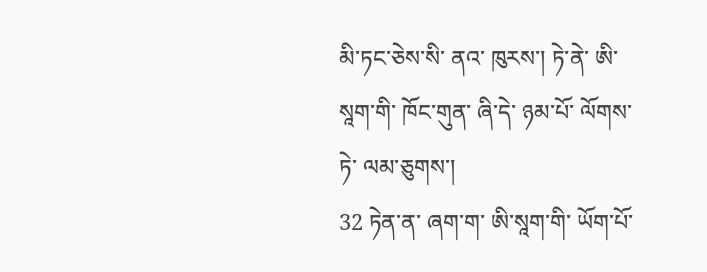མི་ཏང་ཅེས་སི་ ནའ་ ཁུརས་། ཏེ་ནེ་ ཨི་སཱག་གི་ ཁོང་གུན་ ཞི་དེ་ ཉམ་པོ་ ལོགས་ཏེ་ ལམ་ཅུགས་།
32 ཏེན་ན་ ཞག་ག་ ཨི་སཱག་གི་ ཡོག་པོ་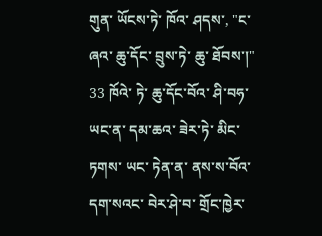གུན་ ཡོངས་ཏེ་ ཁོའ་ ཤདས་, "ང་ཞའ་ ཆུ་དོང་ བྲུས་ཏེ་ ཆུ་ ཐོབས་།" 33 ཁོའེ་ ཏེ་ ཆུ་དོང་བོའ་ ཤི་བཧ་ ཡང་ན་ དམ་ཆའ་ ཟེར་ཏེ་ མིང་ ཏགས་ ཡང་ ཏེན་ན་ ནས་ས་བོའ་ དག་སའང་ བེར་ཤེ་བ་ གྲོང་ཁྱེར་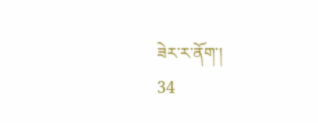ཟེར་ར་ནོག་།
34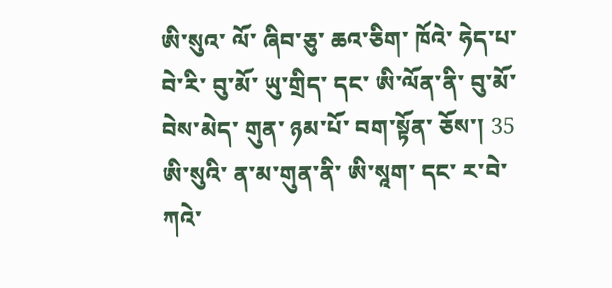ཨི་སུའ་ ལོ་ ཞིབ་ཅུ་ ཆའ་ཅིག་ ཁོའེ་ ཧེད་པ་ བེ་རི་ བུ་མོ་ ཡུ་གྲིད་ དང་ ཨི་ལོན་ནི་ བུ་མོ་ བེས་མེད་ གུན་ ཉམ་པོ་ བག་སྟོན་ ཅོས་། 35 ཨི་སུའི་ ན་མ་གུན་ནི་ ཨི་སཱག་ དང་ ར་བེ་ཀའེ་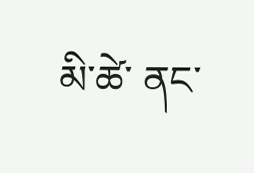མི་ཚེ་ ནང་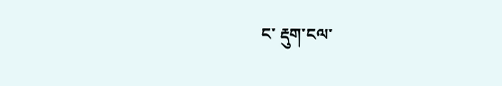ང་ རྡུག་ངལ་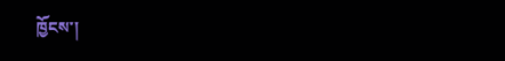ཁྱོངས་།